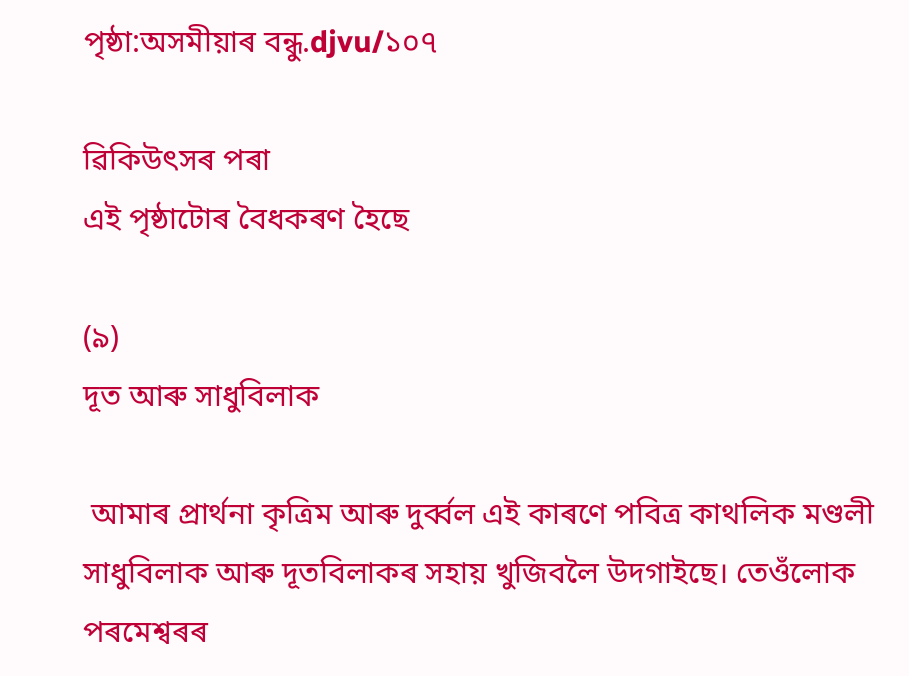পৃষ্ঠা:অসমীয়াৰ বন্ধু.djvu/১০৭

ৱিকিউৎসৰ পৰা
এই পৃষ্ঠাটোৰ বৈধকৰণ হৈছে

(৯)
দূত আৰু সাধুবিলাক

 আমাৰ প্ৰাৰ্থনা কৃত্ৰিম আৰু দুৰ্ব্বল এই কাৰণে পবিত্ৰ কাথলিক মণ্ডলী সাধুবিলাক আৰু দূতবিলাকৰ সহায় খুজিবলৈ উদগাইছে। তেওঁলোক পৰমেশ্বৰৰ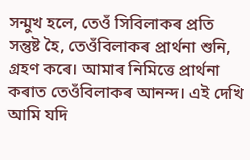সন্মুখ হলে, তেওঁ সিবিলাকৰ প্ৰতি সন্তুষ্ট হৈ, তেওঁবিলাকৰ প্ৰাৰ্থনা শুনি, গ্ৰহণ কৰে। আমাৰ নিমিত্তে প্ৰাৰ্থনা কৰাত তেওঁবিলাকৰ আনন্দ। এই দেখি আমি যদি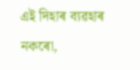এই দিহাৰ ব্যৱহাৰ নকৰো,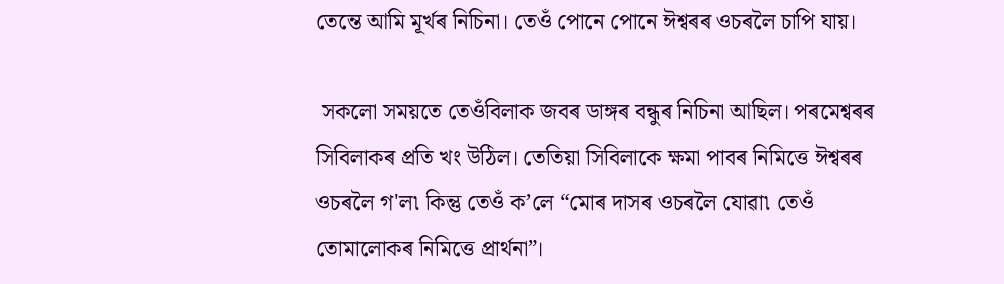তেন্তে আমি মূৰ্খৰ নিচিনা। তেওঁ পোনে পোনে ঈশ্বৰৰ ওচৰলৈ চাপি যায়।

 সকলো সময়তে তেওঁবিলাক জবৰ ডাঙ্গৰ বন্ধুৰ নিচিনা আছিল। পৰমেশ্বৰৰ সিবিলাকৰ প্ৰতি খং উঠিল। তেতিয়া সিবিলাকে ক্ষমা পাবৰ নিমিত্তে ঈশ্বৰৰ ওচৰলৈ গ'ল৷ কিন্তু তেওঁ ক’লে “মোৰ দাসৰ ওচৰলৈ যোৱা৷ তেওঁ তোমালোকৰ নিমিত্তে প্ৰাৰ্থনা”।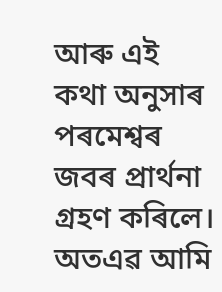আৰু এই কথা অনুসাৰ পৰমেশ্বৰ জবৰ প্ৰাৰ্থনা গ্ৰহণ কৰিলে। অতএৱ আমি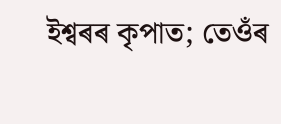ইশ্বৰৰ কৃপাত; তেওঁৰ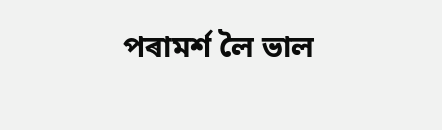পৰামৰ্শ লৈ ভাল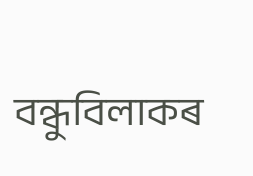বন্ধুবিলাকৰ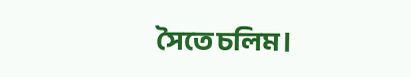সৈতে চলিম।